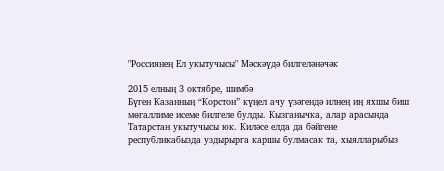"Россиянең Ел укытучысы" Мәскәүдә билгеләнәчәк

2015 елның 3 октябре, шимбә
Бүген Казанның “Корстон” күңел ачу үзәгендә илнең иң яхшы биш мөгаллиме исеме билгеле булды. Кызганычка, алар арасында Татарстан укытучысы юк. Киләсе елда да бәйгене республикабызда уздырырга каршы булмасак та, хыялларыбыз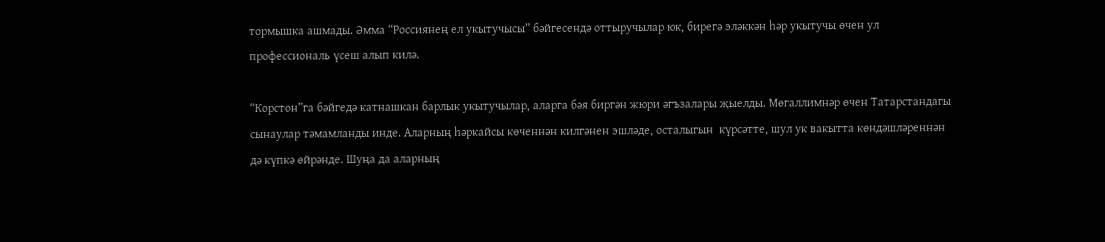тормышка ашмады. Әмма “Россиянең ел укытучысы” бәйгесендә оттыручылар юк, бирегә эләккән һәр укытучы өчен ул профессиональ үсеш алып килә.

“Корстон”га бәйгедә катнашкан барлык укытучылар, аларга бәя биргән жюри әгъзалары җыелды. Мөгаллимнәр өчен Татарстандагы сынаулар тәмамланды инде. Аларның һәркайсы көченнән килгәнен эшләде, осталыгын  күрсәтте, шул ук вакытта көндәшләреннән дә күпкә өйрәнде. Шуңа да аларның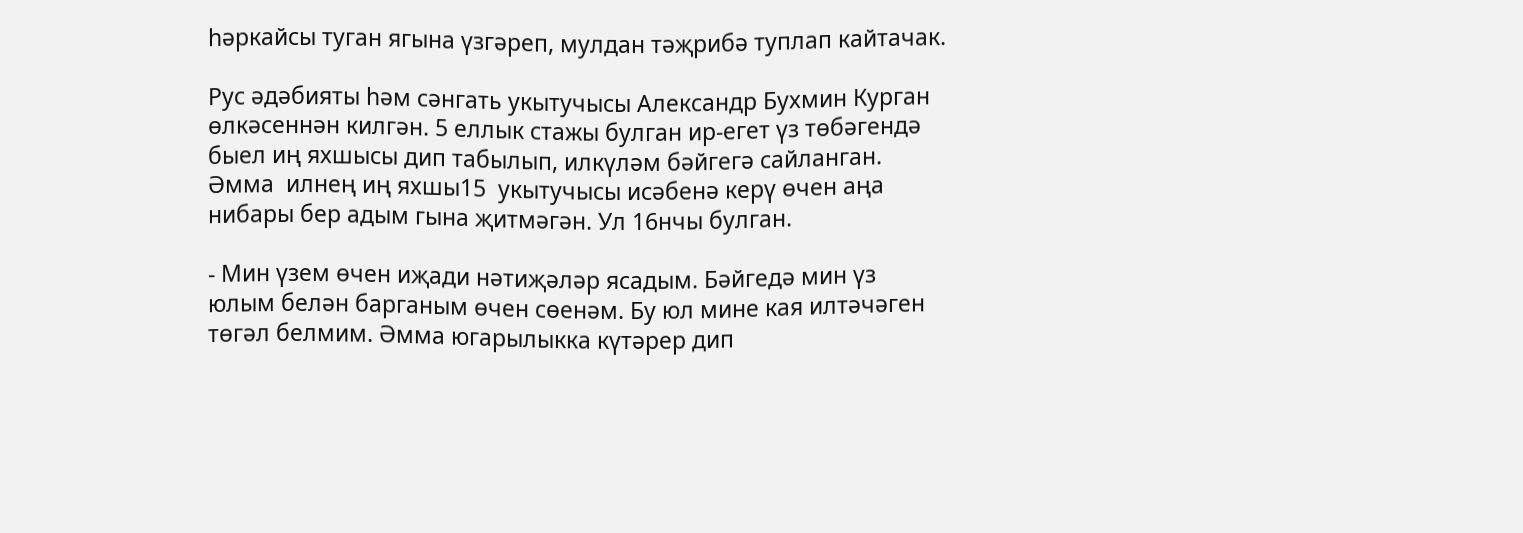һәркайсы туган ягына үзгәреп, мулдан тәҗрибә туплап кайтачак.

Рус әдәбияты һәм сәнгать укытучысы Александр Бухмин Курган өлкәсеннән килгән. 5 еллык стажы булган ир-егет үз төбәгендә быел иң яхшысы дип табылып, илкүләм бәйгегә сайланган. Әмма  илнең иң яхшы15  укытучысы исәбенә керү өчен аңа нибары бер адым гына җитмәгән. Ул 16нчы булган.

- Мин үзем өчен иҗади нәтиҗәләр ясадым. Бәйгедә мин үз юлым белән барганым өчен сөенәм. Бу юл мине кая илтәчәген  төгәл белмим. Әмма югарылыкка күтәрер дип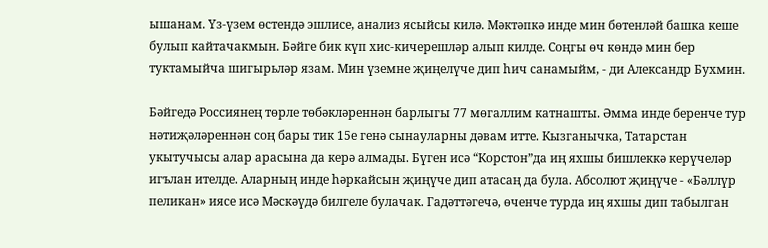ышанам. Үз-үзем өстендә эшлисе, анализ ясыйсы килә. Мәктәпкә инде мин бөтенләй башка кеше булып кайтачакмын. Бәйге бик күп хис-кичерешләр алып килде. Соңгы өч көндә мин бер туктамыйча шигырьләр язам. Мин үземне җиңелүче дип һич санамыйм, - ди Александр Бухмин.

Бәйгедә Россиянең төрле төбәкләреннән барлыгы 77 мөгаллим катнашты. Әмма инде беренче тур нәтиҗәләреннән соң бары тик 15е генә сынауларны дәвам итте. Кызганычка, Татарстан укытучысы алар арасына да керә алмады. Бүген исә “Корстон”да иң яхшы бишлеккә керүчеләр игълан ителде. Аларның инде һәркайсын җиңүче дип атасаң да була. Абсолют җиңүче - «Бәллүр пеликан» иясе исә Мәскәүдә билгеле булачак. Гадәттәгечә, өченче турда иң яхшы дип табылган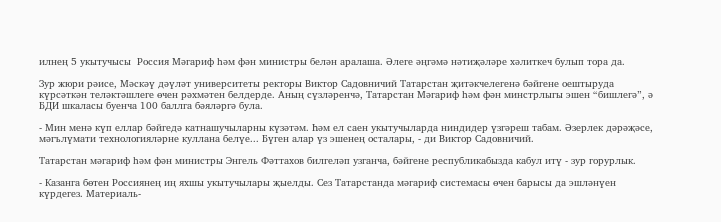илнең 5 укытучысы  Россия Мәгариф һәм фән министры белән аралаша. Әлеге әңгәмә нәтиҗәләре хәлиткеч булып тора да.

Зур жюри рәисе, Мәскәү дәүләт университеты ректоры Виктор Садовничий Татарстан җитәкчелегенә бәйгене оештыруда күрсәткән теләктәшлеге өчен рәхмәтен белдерде. Аның сүзләренчә, Татарстан Мәгариф һәм фән минстрлыгы эшен “бишлегә”, ә БДИ шкаласы буенча 100 баллга бәяләргә була.

- Мин менә күп еллар бәйгедә катнашучыларны күзәтәм. Һәм ел саен укытучыларда ниндидер үзгәреш табам. Әзерлек дәрәҗәсе, мәгълүмати технологияләрне куллана белүе... Бүген алар үз эшенең осталары, - ди Виктор Садовничий.

Татарстан мәгариф һәм фән министры Энгель Фәттахов билгеләп узганча, бәйгене республикабызда кабул итү - зур горурлык.

- Казанга бөтен Россиянең иң яхшы укытучылары җыелды. Сез Татарстанда мәгариф системасы өчен барысы да эшләнүен күрдегез. Материаль-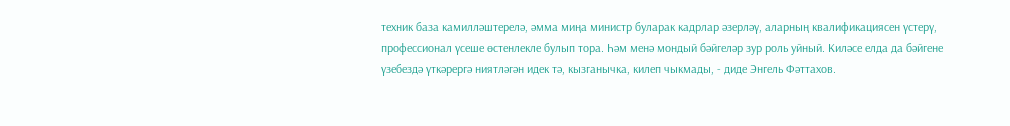техник база камилләштерелә, әмма миңа министр буларак кадрлар әзерләү, аларның квалификациясен үстерү, профессионал үсеше өстенлекле булып тора. Һәм менә мондый бәйгеләр зур роль уйный. Киләсе елда да бәйгене үзебездә үткәрергә ниятләгән идек тә, кызганычка, килеп чыкмады, - диде Энгель Фәттахов.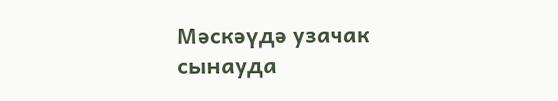Мәскәүдә узачак сынауда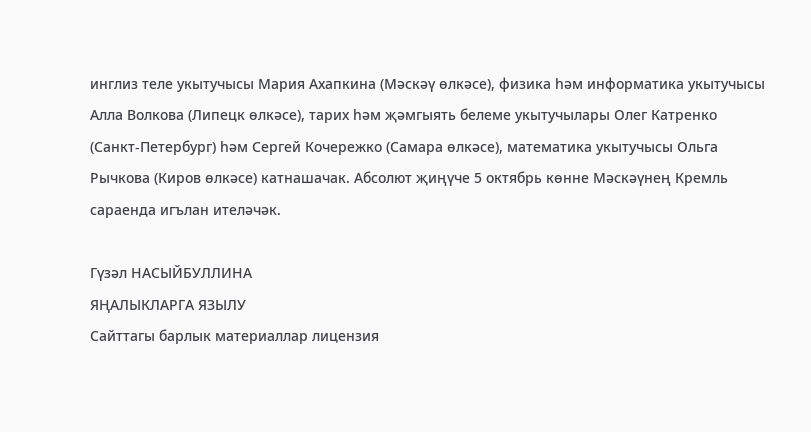инглиз теле укытучысы Мария Ахапкина (Мәскәү өлкәсе), физика һәм информатика укытучысы Алла Волкова (Липецк өлкәсе), тарих һәм җәмгыять белеме укытучылары Олег Катренко (Санкт-Петербург) һәм Сергей Кочережко (Самара өлкәсе), математика укытучысы Ольга Рычкова (Киров өлкәсе) катнашачак. Абсолют җиңүче 5 октябрь көнне Мәскәүнең Кремль сараенда игълан ителәчәк.

Гүзәл НАСЫЙБУЛЛИНА
ЯҢАЛЫКЛАРГА ЯЗЫЛУ
Сайттагы барлык материаллар лицензия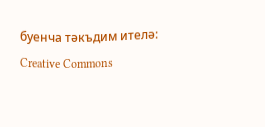буенча тәкъдим ителә:
Creative Commons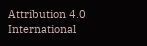Attribution 4.0 International